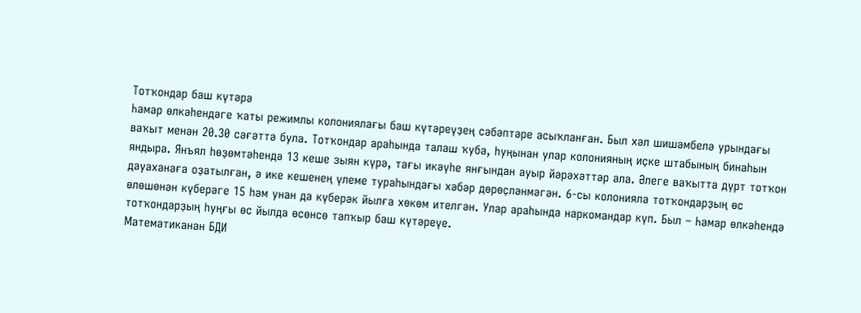Тотҡондар баш күтәрә
Һамар өлкәһендәге ҡаты режимлы колониялағы баш күтәреүҙең сәбәптәре асыҡланған. Был хәл шишәмбелә урындағы ваҡыт менән 20.30 сәғәттә була. Тотҡондар араһында талаш ҡуба, һуңынан улар колонияның иҫке штабының бинаһын яндыра. Янъял һөҙөмтәһендә 13 кеше зыян күрә, тағы икәүһе янғындан ауыр йәрәхәттәр ала. Әлеге ваҡытта дүрт тотҡон дауаханаға оҙатылған, ә ике кешенең үлеме тураһындағы хәбәр дөрөҫләнмәгән. 6-сы колонияла тотҡондарҙың өс өлөшөнән күберәге 15 һәм унан да күберәк йылға хөкөм ителгән. Улар араһында наркомандар күп. Был – Һамар өлкәһендә тотҡондарҙың һуңғы өс йылда өсөнсө тапҡыр баш күтәреүе.
Математиканан БДИ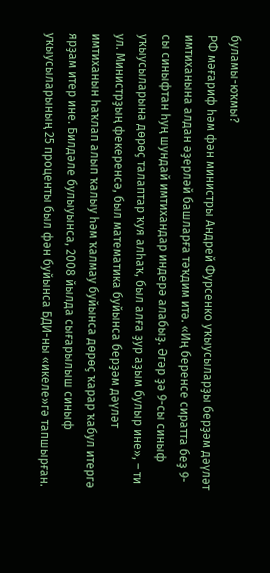буламы-юҡмы?
РФ мәғариф һәм фән министры Андрей Фурсенко уҡыусыларҙы берҙәм дәүләт имтиханына алдан әҙерләй башларға тәҡдим итә. «Иң беренсе сиратта беҙ 9-сы синыфтан һуң шундай имтихандар индерә алабыҙ. Әгәр ҙә 9-сы синыф уҡыусыларына дөрөҫ талаптар ҡуя алһаҡ, был алға ҙур аҙым булыр ине», – ти ул. Министрҙың фекеренсә, был математика буйынса берҙәм дәүләт имтиханын һаҡлап алып ҡалыу һәм ҡалмау буйынса дөрөҫ ҡарар ҡабул итергә ярҙам итер ине. Билдәле булыуынса, 2008 йылда сығарылыш синыф уҡыусыларының 25 проценты был фән буйынса БДИ-ны «икеле»гә тапшырған.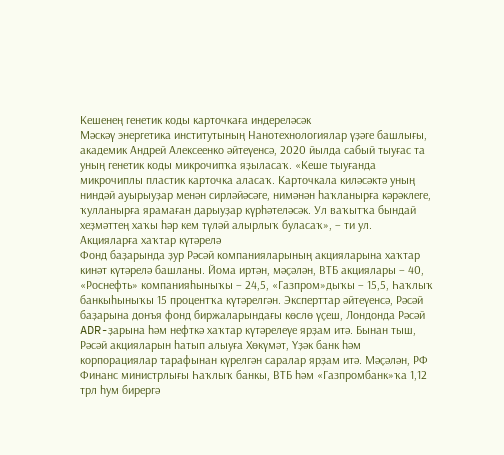Кешенең генетик коды карточкаға индереләсәк
Мәскәү энергетика институтының Нанотехнологиялар үҙәге башлығы, академик Андрей Алексеенко әйтеүенсә, 2020 йылда сабый тыуғас та уның генетик коды микрочипҡа яҙыласаҡ. «Кеше тыуғанда микрочиплы пластик карточка аласаҡ. Карточкала киләсәктә уның ниндәй ауырыуҙар менән сирләйәсәге, нимәнән һаҡланырға кәрәклеге, ҡулланырға ярамаған дарыуҙар күрһәтеләсәк. Ул ваҡытҡа бындай хеҙмәттең хаҡы һәр кем түләй алырлыҡ буласаҡ», – ти ул.
Акцияларға хаҡтар күтәрелә
Фонд баҙарында ҙур Рәсәй компанияларының акцияларына хаҡтар кинәт күтәрелә башланы. Йома иртән, мәҫәлән, ВТБ акциялары – 40, «Роснефть» компанияhыныҡы – 24,5, «Газпром»дыҡы – 15,5, Һаҡлыҡ банкыһыныҡы 15 процентҡа күтәрелгән. Эксперттар әйтеүенсә, Рәсәй баҙарына донъя фонд биржаларындағы көслө үҫеш, Лондонда Рәсәй ADR-ҙарына һәм нефткә хаҡтар күтәрелеүе ярҙам итә. Бынан тыш, Рәсәй акцияларын һатып алыуға Хөкүмәт, Үҙәк банк һәм корпорациялар тарафынан күрелгән саралар ярҙам итә. Мәҫәлән, РФ Финанс министрлығы Һаҡлыҡ банкы, ВТБ һәм «Газпромбанк»ҡа 1,12 трл һум бирергә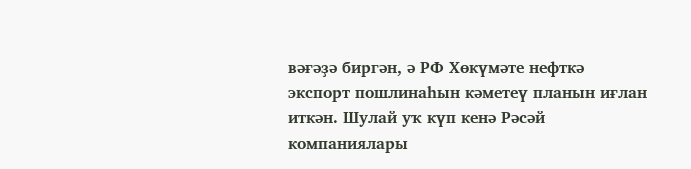вәғәҙә биргән, ә РФ Хөкүмәте нефткә экспорт пошлинаһын кәметеү планын иғлан иткән. Шулай уҡ күп кенә Рәсәй компаниялары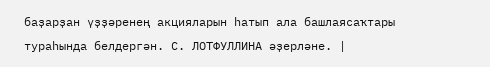баҙарҙан үҙҙәренең акцияларын һатып ала башлаясаҡтары тураһында белдергән. С. ЛОТФУЛЛИНА әҙерләне. |